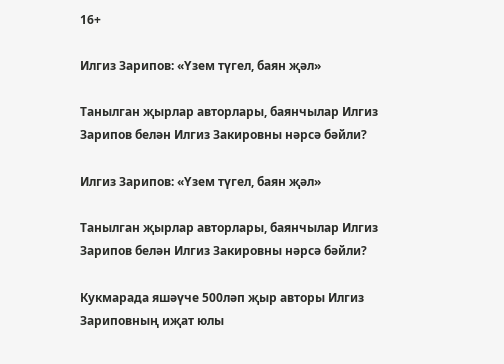16+

Илгиз Зарипов: «Үзем түгел, баян җәл»

Танылган җырлар авторлары, баянчылар Илгиз Зарипов белән Илгиз Закировны нәрсә бәйли?

Илгиз Зарипов: «Үзем түгел, баян җәл»

Танылган җырлар авторлары, баянчылар Илгиз Зарипов белән Илгиз Закировны нәрсә бәйли?

Кукмарада яшәүче 500ләп җыр авторы Илгиз Зариповның иҗат юлы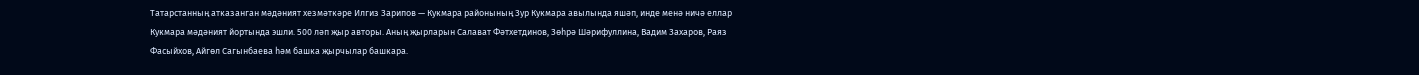Татарстанның атказанган мәдәният хезмәткәре Илгиз Зарипов — Кукмара районының Зур Кукмара авылында яшәп, инде менә ничә еллар Кукмара мәдәният йортында эшли. 500 ләп җыр авторы. Аның җырларын Салават Фәтхетдинов, Зөһрә Шәрифуллина, Вадим Захаров, Раяз Фасыйхов, Айгөл Сагынбаева һәм башка җырчылар башкара.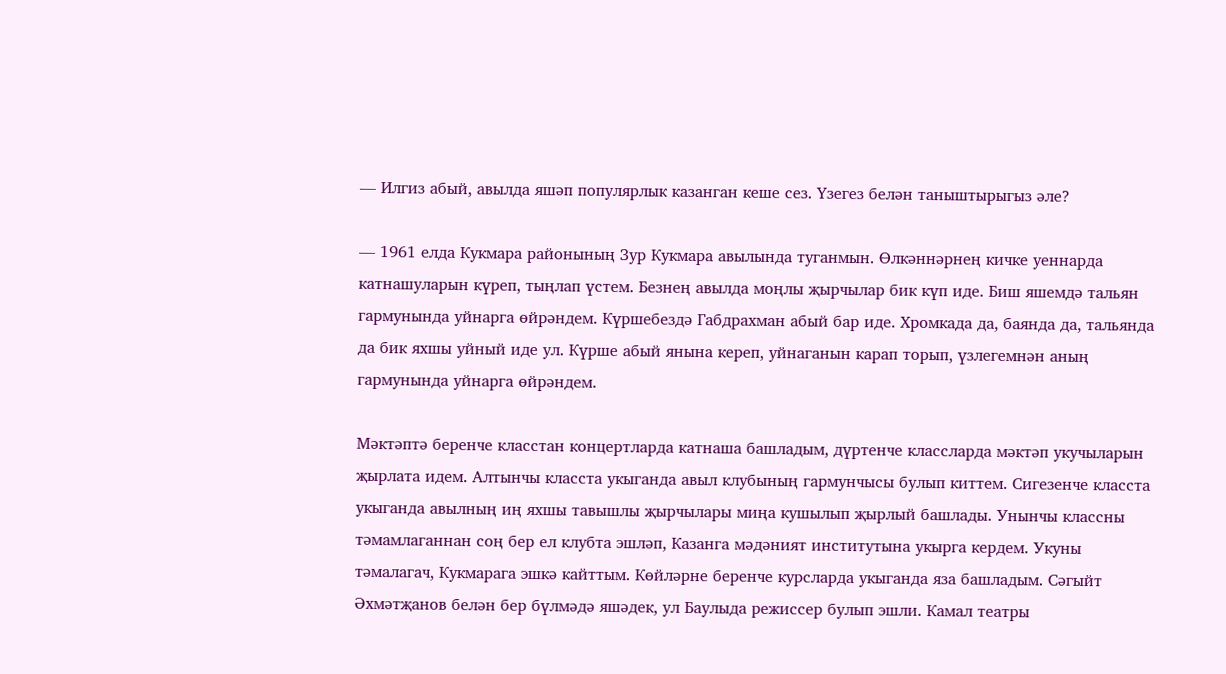— Илгиз абый, авылда яшәп популярлык казанган кеше сез. Үзегез белән таныштырыгыз әле?

— 1961 елда Кукмара районының Зур Кукмара авылында туганмын. Өлкәннәрнең кичке уеннарда катнашуларын күреп, тыңлап үстем. Безнең авылда моңлы җырчылар бик күп иде. Биш яшемдә тальян гармунында уйнарга өйрәндем. Күршебездә Габдрахман абый бар иде. Хромкада да, баянда да, тальянда да бик яхшы уйный иде ул. Күрше абый янына кереп, уйнаганын карап торып, үзлегемнән аның гармунында уйнарга өйрәндем.

Мәктәптә беренче класстан концертларда катнаша башладым, дүртенче классларда мәктәп укучыларын җырлата идем. Алтынчы класста укыганда авыл клубының гармунчысы булып киттем. Сигезенче класста укыганда авылның иң яхшы тавышлы җырчылары миңа кушылып җырлый башлады. Унынчы классны тәмамлаганнан соң бер ел клубта эшләп, Казанга мәдәният институтына укырга кердем. Укуны тәмалагач, Кукмарага эшкә кайттым. Көйләрне беренче курсларда укыганда яза башладым. Сәгыйт Әхмәтҗанов белән бер бүлмәдә яшәдек, ул Баулыда режиссер булып эшли. Камал театры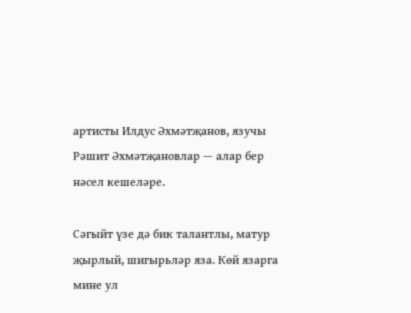артисты Илдус Әхмәтҗанов, язучы Рәшит Әхмәтҗановлар — алар бер нәсел кешеләре.

Сәгыйт үзе дә бик талантлы, матур җырлый, шигырьләр яза. Көй язарга мине ул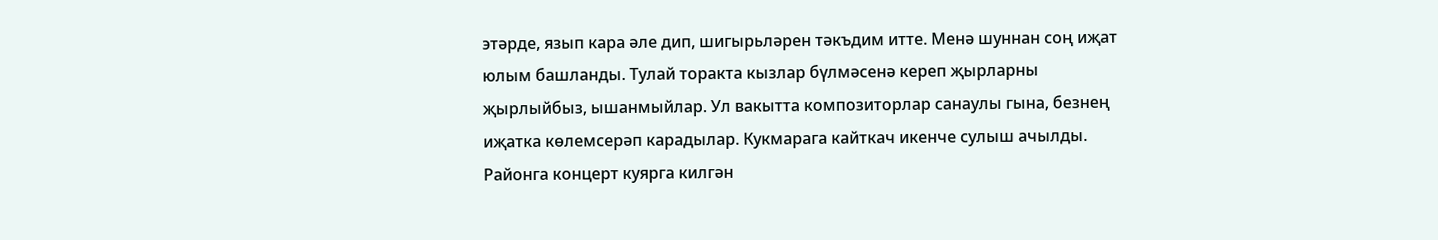этәрде, язып кара әле дип, шигырьләрен тәкъдим итте. Менә шуннан соң иҗат юлым башланды. Тулай торакта кызлар бүлмәсенә кереп җырларны җырлыйбыз, ышанмыйлар. Ул вакытта композиторлар санаулы гына, безнең иҗатка көлемсерәп карадылар. Кукмарага кайткач икенче сулыш ачылды. Районга концерт куярга килгән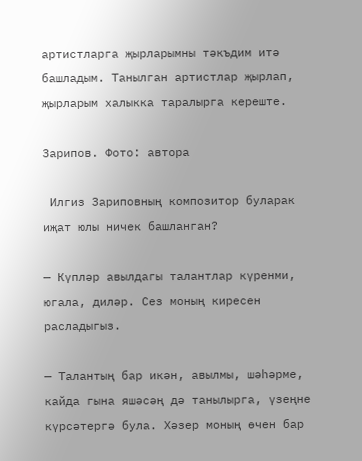артистларга җырларымны тәкъдим итә башладым. Танылган артистлар җырлап, җырларым халыкка таралырга кереште.

Зарипов. Фото: автора

 Илгиз Зариповның композитор буларак иҗат юлы ничек башланган?

— Күпләр авылдагы талантлар күренми, югала, диләр. Сез моның киресен расладыгыз.

— Талантың бар икән, авылмы, шәһәрме, кайда гына яшәсәң дә танылырга, үзеңне күрсәтергә була. Хәзер моның өчен бар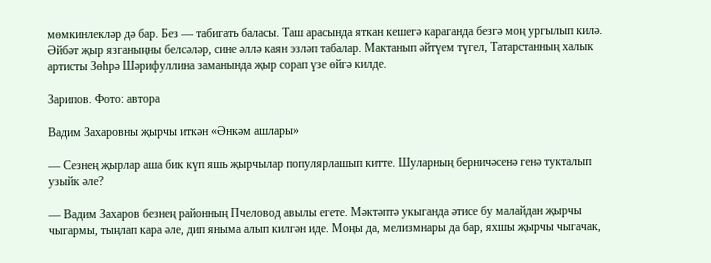мөмкинлекләр дә бар. Без — табигать баласы. Таш арасында яткан кешегә караганда безгә моң ургылып килә. Әйбәт җыр язганыңны белсәләр, сине әллә каян эзләп табалар. Мактанып әйтүем түгел, Татарстанның халык артисты Зөһрә Шәрифуллина заманында җыр сорап үзе өйгә килде.

Зарипов. Фото: автора

Вадим Захаровны җырчы иткән «Әнкәм ашлары»

— Сезнең җырлар аша бик күп яшь җырчылар популярлашып китте. Шуларның берничәсенә генә тукталып узыйк әле?

— Вадим Захаров безнең районның Пчеловод авылы егете. Мәктәптә укыганда әтисе бу малайдан җырчы чыгармы, тыңлап кара әле, дип яныма алып килгән иде. Моңы да, мелизмнары да бар, яхшы җырчы чыгачак,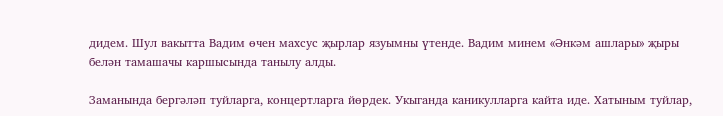дидем. Шул вакытта Вадим өчен махсус җырлар язуымны үтенде. Вадим минем «Әнкәм ашлары» җыры белән тамашачы каршысында танылу алды.

Заманында бергәләп туйларга, концертларга йөрдек. Укыганда каникулларга кайта иде. Хатыным туйлар,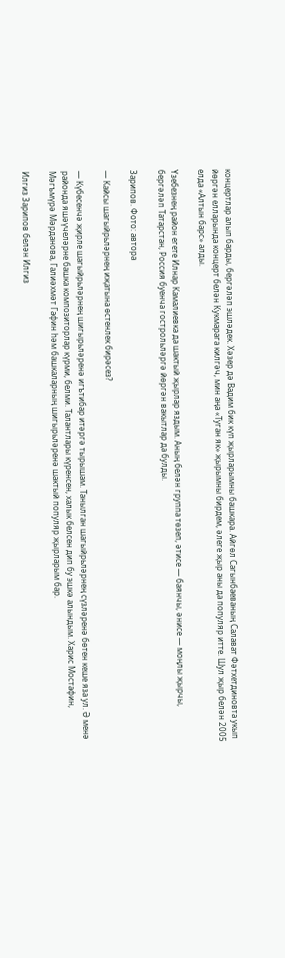концертлар алып барды, бергәләп эшләдек. Хәзер дә Вадим бик күп җырларымны башкара. Айгөл Сагынбаеваның Салават Фәтхетдиновта укып йөргән елларында концерт белән Кукмарага килгәч, мин аңа «Туган як» җырымны бирдем, әлеге җыр аны да популяр итте. Шул җыр белән 2005 елда «Алтын барс» алды.

Үзебезнең район егете Илнар Камалиевка да шактый җырлар яздым. Аның белән группа төзеп, әтисе — баянчы, әнисе — моңлы җырчы, бергәләп Татарстан, Россия буенча гострольләргә йөргән вакытлар да булды.

Зарипов. Фото: автора

— Кайсы шагыйрьләрнең иҗатына өстенлек бирәсез?

— Күбесенчә җирле шагыйрьләрнең шигырьләренә игътибар итәргә тырышам. Танылган шагыйрьләрнең сүзләренә бөтен кеше яза ул. Ә менә районда яшәүчеләрне башка композиторлар күрми, белми. Талантлары күренсен, халык белсен дип бу эшкә алындым. Харис Мостафин, Мәгъмүрә Мәрданова, Галиәхмәт Гафин һәм башкаларның шигырьләренә шактый популяр җырларым бар.

Илгиз Зарипов белән Илгиз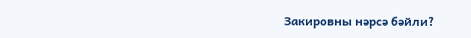Закировны нәрсә бәйли?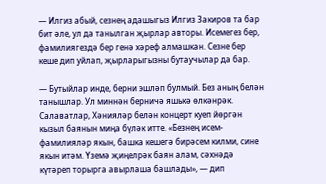— Илгиз абый, сезнең адашыгыз Илгиз Закиров та бар бит әле, ул да танылган җырлар авторы. Исемегез бер, фамилиягездә бер генә хәреф алмашкан. Сезне бер кеше дип уйлап, җырларыгызны бутаучылар да бар.

— Бутыйлар инде, берни эшләп булмый. Без аның белән танышлар. Ул миннән берничә яшькә өлкәнрәк. Салаватлар, Хәнияләр белән концерт куеп йөргән кызыл баянын миңа бүләк итте. «Безнең исем-фамилияләр якын, башка кешегә бирәсем килми, сине якын итәм. Үземә җиңелрәк баян алам, сәхнәдә күтәреп торырга авырлаша башлады», — дип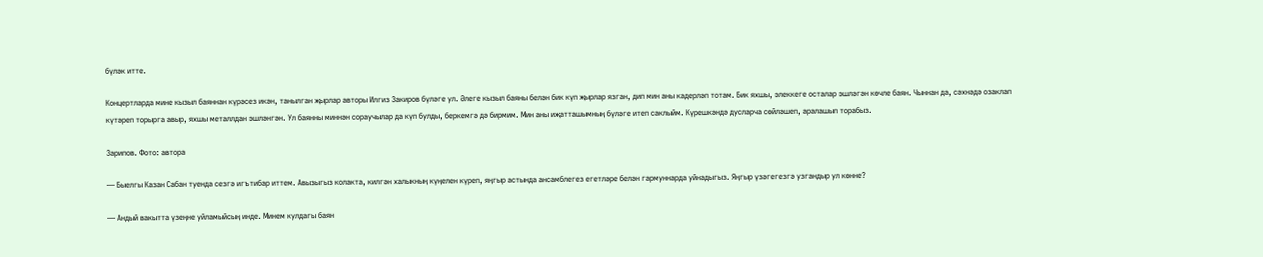бүләк итте.

Концертларда мине кызыл баяннан күрәсез икән, танылган җырлар авторы Илгиз Закиров бүләге ул. Әлеге кызыл баяны белән бик күп җырлар язган, дип мин аны кадерләп тотам. Бик яхшы, элеккеге осталар эшләгән көчле баян. Чыннан да, сәхнәдә озаклап күтәреп торырга авыр, яхшы металлдан эшләнгән. Ул баянны миннән сораучылар да күп булды, беркемгә дә бирмим. Мин аны иҗатташымның бүләге итеп саклыйм. Күрешкәндә дусларча сөйләшеп, аралашып торабыз.

Зарипов. Фото: автора

— Быелгы Казан Сабан туенда сезгә игътибар иттем. Авызыгыз колакта, килгән халыкның күңелен күреп, яңгыр астында ансамблегез егетләре белән гармуннарда уйнадыгыз. Яңгыр үзәгегезгә узгандыр ул көнне?

— Андый вакытта үзеңне уйламыйсың инде. Минем кулдагы баян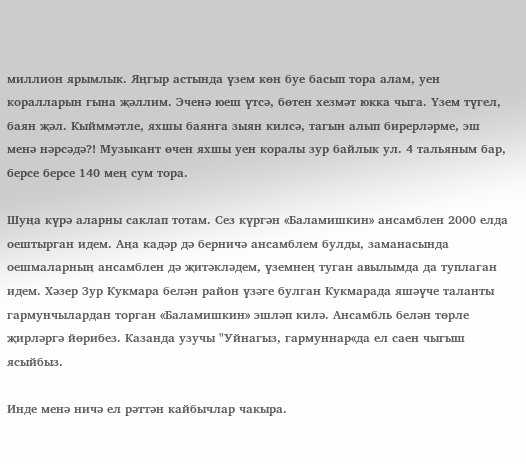миллион ярымлык. Яңгыр астында үзем көн буе басып тора алам, уен коралларын гына җәллим. Эченә юеш үтсә, бөтен хезмәт юкка чыга. Үзем түгел, баян җәл. Кыйммәтле, яхшы баянга зыян килсә, тагын алып бирерләрме, эш менә нәрсәдә?! Музыкант өчен яхшы уен коралы зур байлык ул. 4 тальяным бар, берсе берсе 140 мең сум тора.

Шуңа күрә аларны саклап тотам. Сез күргән «Баламишкин» ансамблен 2000 елда оештырган идем. Аңа кадәр дә берничә ансамблем булды, заманасында оешмаларның ансамблен дә җитәкләдем, үземнең туган авылымда да туплаган идем. Хәзер Зур Кукмара белән район үзәге булган Кукмарада яшәүче таланты гармунчылардан торган «Баламишкин» эшләп килә. Ансамбль белән төрле җирләргә йөрибез. Казанда узучы "Уйнагыз, гармуннар«да ел саен чыгыш ясыйбыз.

Инде менә ничә ел рәттән кайбычлар чакыра.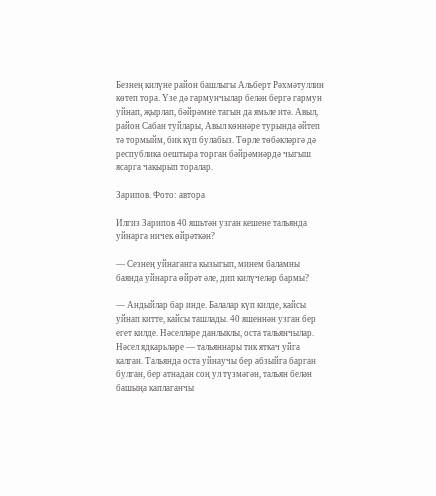Безнең килүне район башлыгы Альберт Рәхмәтуллин көтеп тора. Үзе дә гармунчылар белән бергә гармун уйнап, җырлап, бәйрәмне тагын да ямьле итә. Авыл, район Сабан туйлары, Авыл көннәре турында әйтеп тә тормыйм, бик күп булабыз. Төрле төбәкләргә дә республика оештыра торган бәйрәмнәрдә чыгыш ясарга чакырып торалар.

Зарипов. Фото: автора

Илгиз Зарипов 40 яшьтән узган кешене тальянда уйнарга ничек өйрәткән?

— Сезнең уйнаганга кызыгып, минем баламны баянда уйнарга өйрәт әле, дип килүчеләр бармы?

— Андыйлар бар инде. Балалар күп килде, кайсы уйнап китте, кайсы ташлады. 40 яшеннән узган бер егет килде. Нәселләре данлыклы, оста тальянчылар. Нәсел ядкарьләре — тальяннары тик яткач уйга калган. Тальянда оста уйнаучы бер абзыйга барган булган, бер атнадан соң ул түзмәгән, тальян белән башыңа каплаганчы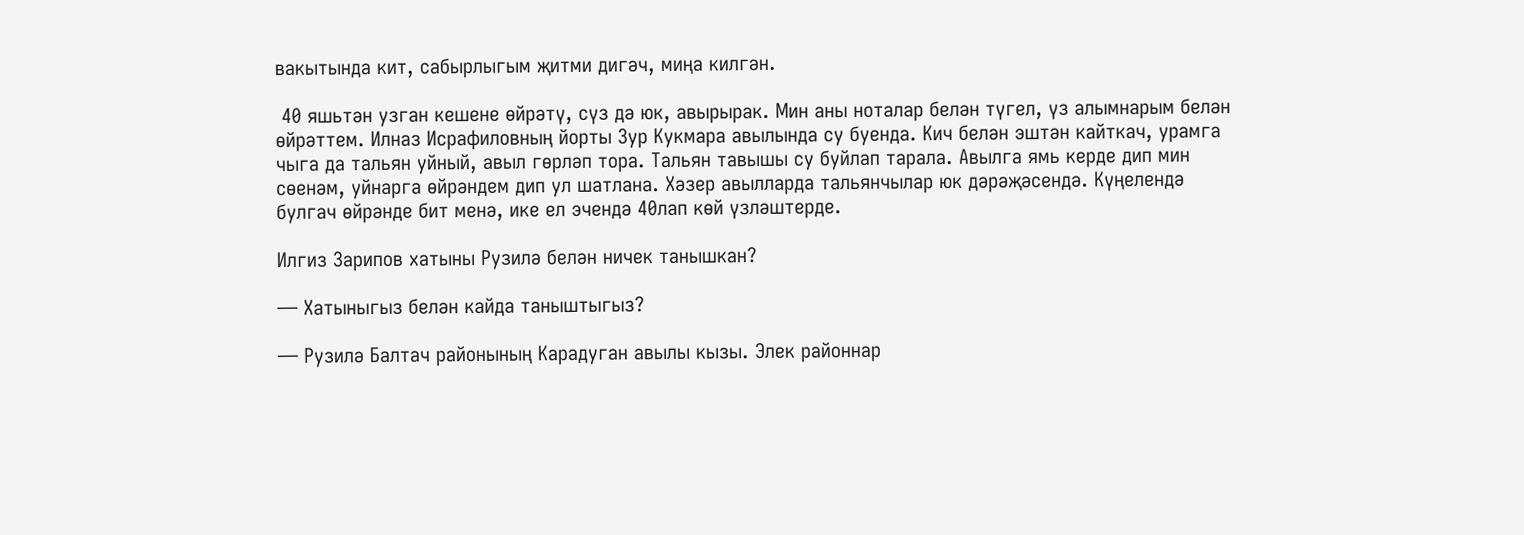вакытында кит, сабырлыгым җитми дигәч, миңа килгән.

 40 яшьтән узган кешене өйрәтү, сүз дә юк, авырырак. Мин аны ноталар белән түгел, үз алымнарым белән өйрәттем. Илназ Исрафиловның йорты Зур Кукмара авылында су буенда. Кич белән эштән кайткач, урамга чыга да тальян уйный, авыл гөрләп тора. Тальян тавышы су буйлап тарала. Авылга ямь керде дип мин сөенәм, уйнарга өйрәндем дип ул шатлана. Хәзер авылларда тальянчылар юк дәрәҗәсендә. Күңелендә булгач өйрәнде бит менә, ике ел эчендә 40лап көй үзләштерде.

Илгиз Зарипов хатыны Рузилә белән ничек танышкан?

— Хатыныгыз белән кайда таныштыгыз?

— Рузилә Балтач районының Карадуган авылы кызы. Элек районнар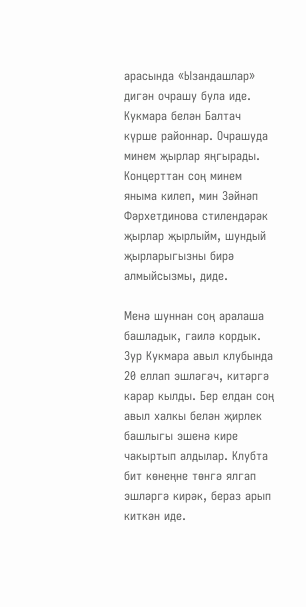арасында «Ызандашлар» дигән очрашу була иде. Кукмара белән Балтач күрше районнар. Очрашуда минем җырлар яңгырады. Концерттан соң минем яныма килеп, мин Зәйнәп Фәрхетдинова стилендәрәк җырлар җырлыйм, шундый җырларыгызны бирә алмыйсызмы, диде.

Менә шуннан соң аралаша башладык, гаилә кордык. Зур Кукмара авыл клубында 20 еллап эшләгәч, китәргә карар кылды. Бер елдан соң авыл халкы белән җирлек башлыгы эшенә кире чакыртып алдылар. Клубта бит көнеңне төнгә ялгап эшләргә кирәк, бераз арып киткән иде.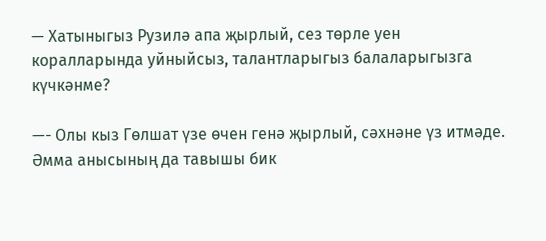— Хатыныгыз Рузилә апа җырлый, сез төрле уен коралларында уйныйсыз, талантларыгыз балаларыгызга күчкәнме?

—- Олы кыз Гөлшат үзе өчен генә җырлый, сәхнәне үз итмәде. Әмма анысының да тавышы бик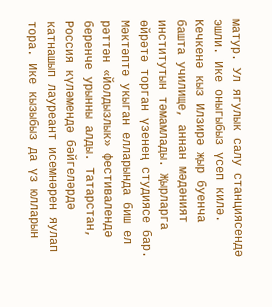матур. Ул ягулык салу станциясендә эшли. Ике оныгыбыз үсеп килә. Кечкенә кыз Илзирә җыр буенча башта училище, аннан мәдәният институтын тәмамлады. Җырларга өйрәтә торган үзенең студиясе бар. Мәктәптә укыган елларында биш ел рәттән «Йолдызлык» фестивалендә беренче урынны алды. Татарстан, Россия күләмендә бәйгеләрдә катнашып лауреант исемнәрен яулап тора. Ике кызыбыз да үз юлларын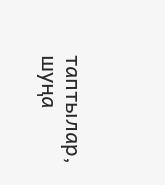таптылар, шуңа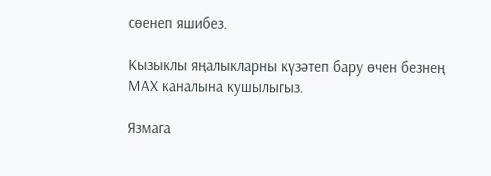сөенеп яшибез.

Кызыклы яңалыкларны күзәтеп бару өчен безнең МАХ каналына кушылыгыз.

Язмага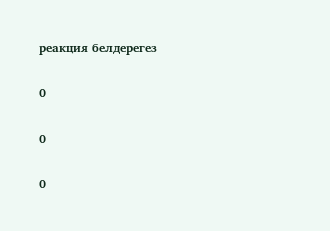реакция белдерегез

0

0

0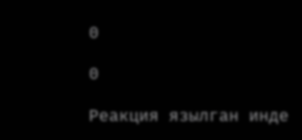0

0

Реакция язылган инде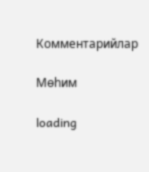Комментарийлар

Мөһим

loading